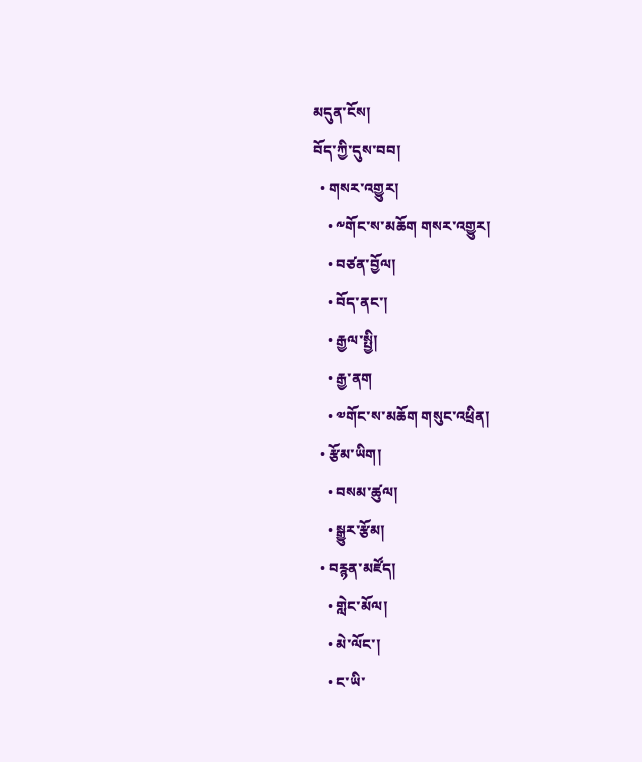མདུན་ངོས།
བོད་ཀྱི་དུས་བབ།
  • གསར་འགྱུར།
    • ༸གོང་ས་མཆོག གསར་འགྱུར།
    • བཙན་བྱོལ།
    • བོད་ནང་།
    • རྒྱལ་སྤྱི།
    • རྒྱ་ནག
    • ༧གོང་ས་མཆོག གསུང་འཕྲིན།
  • རྩོམ་ཡིག།
    • བསམ་ཚུལ།
    • སྒྱུར་རྩོམ།
  • བརྙན་མཛོད།
    • གླེང་མོལ།
    • མེ་ལོང་།
    • ང་ཡི་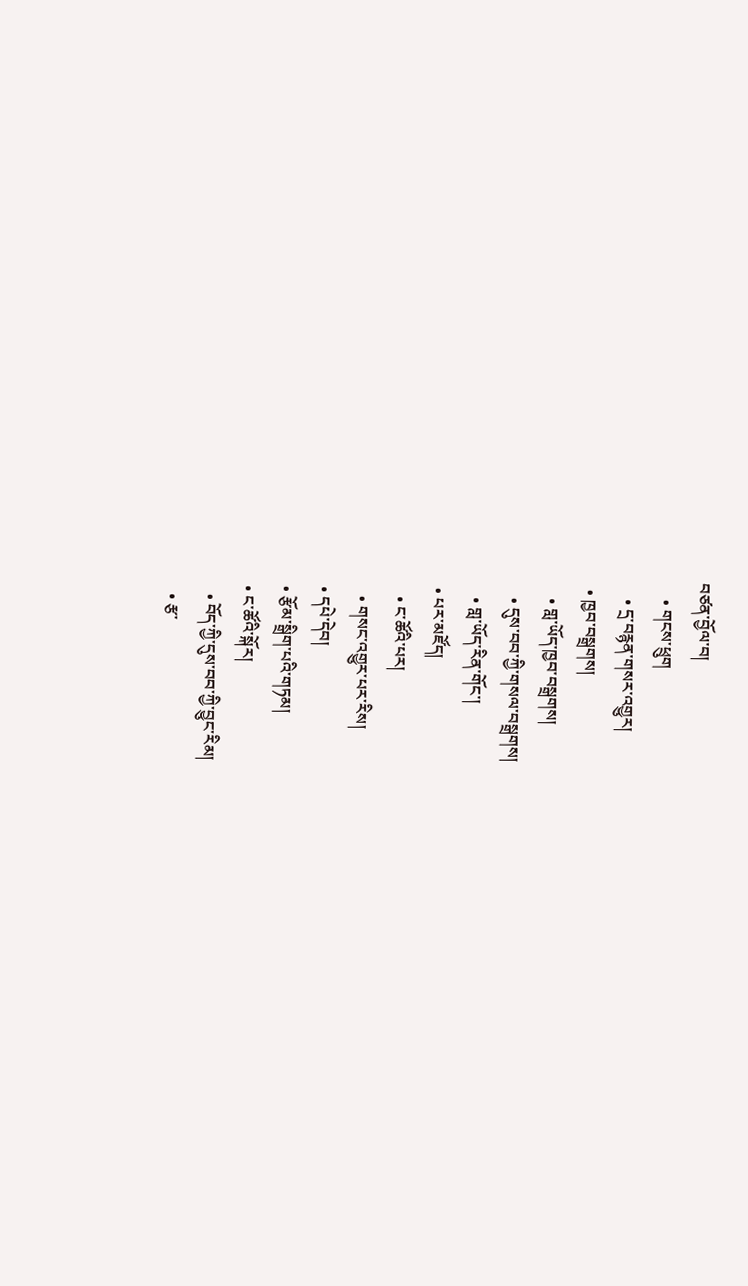བཙན་བྱོལ་བ།
    • གངས་ཕྲུག
    • དྲ་བརྙན་གསར་འགྱུར།
  • ཁྱབ་བསྒྲགས།
    • གླ་ཡོད་ཁྱབ་བསྒྲགས།
    • དུས་བབ་ཀྱི་གསལ་བསྒྲགས།
    • གླ་ཡོད་རིན་གོང་།
  • པར་མཛོད།
    • ང་ཚོའི་པར།
    • གསང་འགྱུར་པར་རིས།
  • དཔེ་དེབ།
  • རྩོམ་སྒྲིག་པའི་གཏམ།
  • ང་ཚོའི་སྐོར།
    • བོད་ཀྱི་དུས་བབ་ཀྱི་བྱུང་རིམ།
    • རྩ་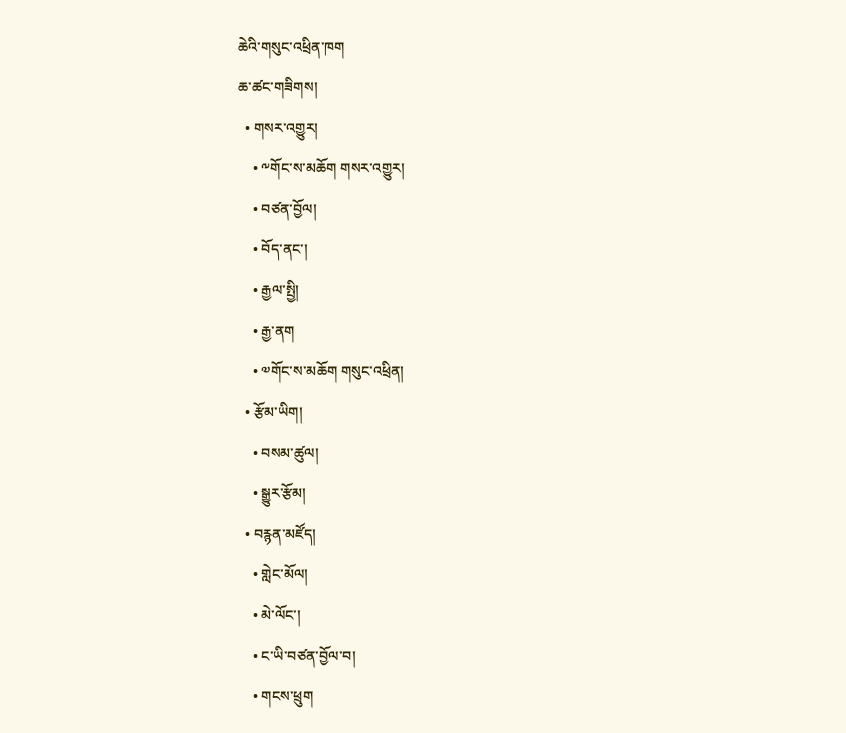ཆེའི་གསུང་འཕྲིན་ཁག
ཆ་ཚང་གཟིགས།
  • གསར་འགྱུར།
    • ༸གོང་ས་མཆོག གསར་འགྱུར།
    • བཙན་བྱོལ།
    • བོད་ནང་།
    • རྒྱལ་སྤྱི།
    • རྒྱ་ནག
    • ༧གོང་ས་མཆོག གསུང་འཕྲིན།
  • རྩོམ་ཡིག།
    • བསམ་ཚུལ།
    • སྒྱུར་རྩོམ།
  • བརྙན་མཛོད།
    • གླེང་མོལ།
    • མེ་ལོང་།
    • ང་ཡི་བཙན་བྱོལ་བ།
    • གངས་ཕྲུག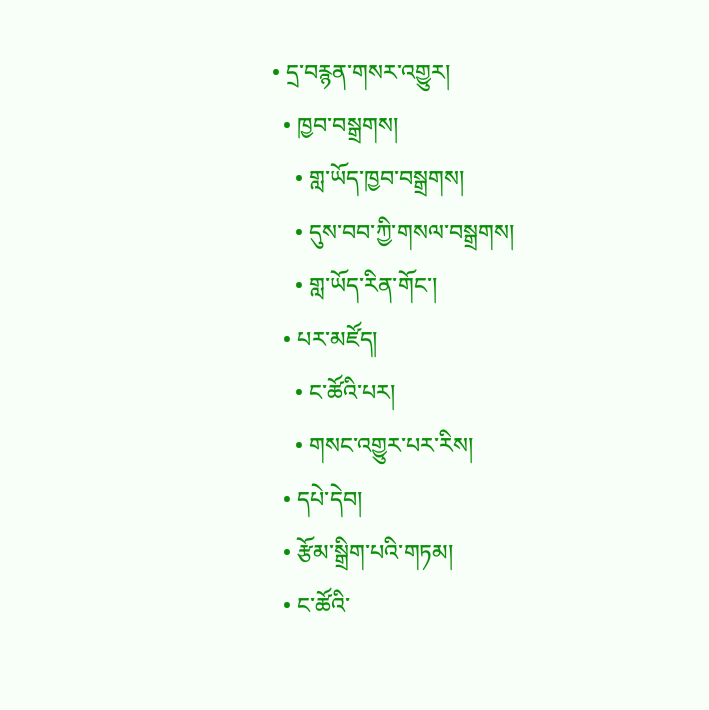• དྲ་བརྙན་གསར་འགྱུར།
  • ཁྱབ་བསྒྲགས།
    • གླ་ཡོད་ཁྱབ་བསྒྲགས།
    • དུས་བབ་ཀྱི་གསལ་བསྒྲགས།
    • གླ་ཡོད་རིན་གོང་།
  • པར་མཛོད།
    • ང་ཚོའི་པར།
    • གསང་འགྱུར་པར་རིས།
  • དཔེ་དེབ།
  • རྩོམ་སྒྲིག་པའི་གཏམ།
  • ང་ཚོའི་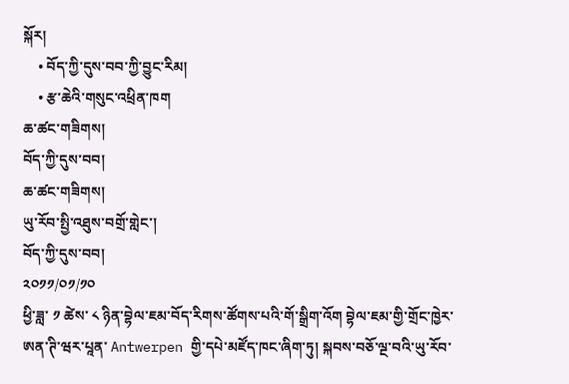སྐོར།
    • བོད་ཀྱི་དུས་བབ་ཀྱི་བྱུང་རིམ།
    • རྩ་ཆེའི་གསུང་འཕྲིན་ཁག
ཆ་ཚང་གཟིགས།
བོད་ཀྱི་དུས་བབ།
ཆ་ཚང་གཟིགས།
ཡུ་རོབ་སྤྱི་འཐུས་བགྲོ་གླེང་།
བོད་ཀྱི་དུས་བབ།
༢༠༡༡/༠༡/༡༠
ཕྱི་ཟླ་ ༡ ཚེས་ ༨ ཉིན་བྷེལ་ཇམ་བོད་རིགས་ཚོགས་པའི་གོ་སྒྲིག་འོག བྷེལ་ཇམ་གྱི་གྲོང་ཁྱེར་ཨན་ཊི་ཝར་པཱན་ Antwerpen གྱི་དཔེ་མཛོད་ཁང་ཞིག་ཏུ། སྐབས་བཅོ་ལྔ་བའི་ཡུ་རོབ་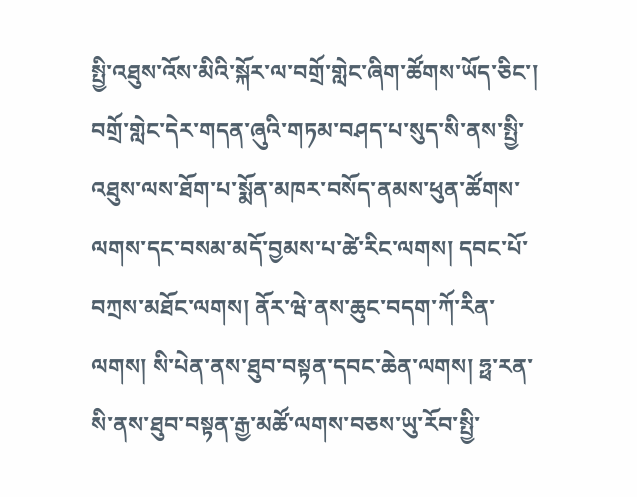སྤྱི་འཐུས་འོས་མིའི་སྐོར་ལ་བགྲོ་གླེང་ཞིག་ཚོགས་ཡོད་ཅིང་། བགྲོ་གླེང་དེར་གདན་ཞུའི་གཏམ་བཤད་པ་སུད་སི་ནས་སྤྱི་འཐུས་ལས་ཐོག་པ་སྨོན་མཁར་བསོད་ནམས་ཕུན་ཚོགས་ལགས་དང་བསམ་མདོ་བྱམས་པ་ཚེ་རིང་ལགས། དབང་པོ་བཀྲས་མཐོང་ལགས། ནོར་ཝེ་ནས་ཆུང་བདག་ཀོ་རིན་ལགས། སི་པེན་ནས་ཐུབ་བསྟན་དབང་ཆེན་ལགས། ཧྥ་རན་སི་ནས་ཐུབ་བསྟན་རྒྱ་མཚོ་ལགས་བཅས་ཡུ་རོབ་སྤྱི་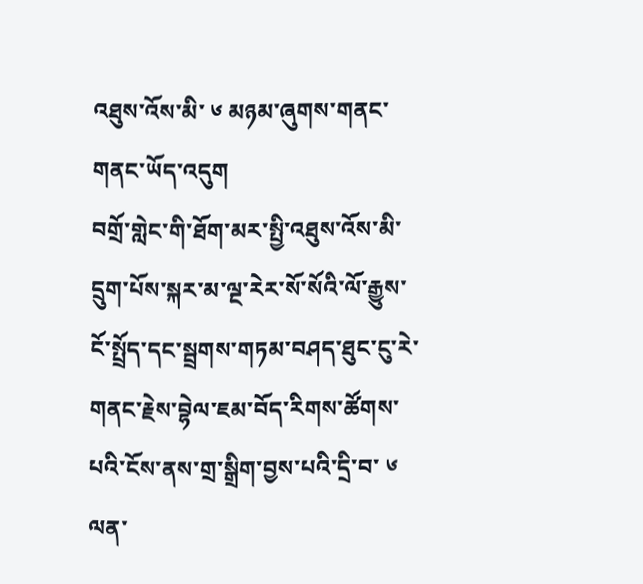འཐུས་འོས་མི་ ༦ མཉམ་ཞུགས་གནང་གནང་ཡོད་འདུག
བགྲོ་གླེང་གི་ཐོག་མར་སྤྱི་འཐུས་འོས་མི་དྲུག་པོས་སྐར་མ་ལྔ་རེར་སོ་སོའི་ལོ་རྒྱུས་ངོ་སྤྲོད་དང་སྦྲགས་གཏམ་བཤད་ཐུང་ངུ་རེ་གནང་རྗེས་བྷེལ་ཇམ་བོད་རིགས་ཚོགས་པའི་ངོས་ནས་གྲ་སྒྲིག་བྱས་པའི་དྲི་བ་ ༦ ལན་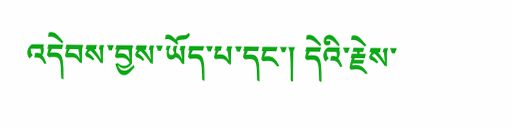འདེབས་བྱས་ཡོད་པ་དང་། དེའི་རྗེས་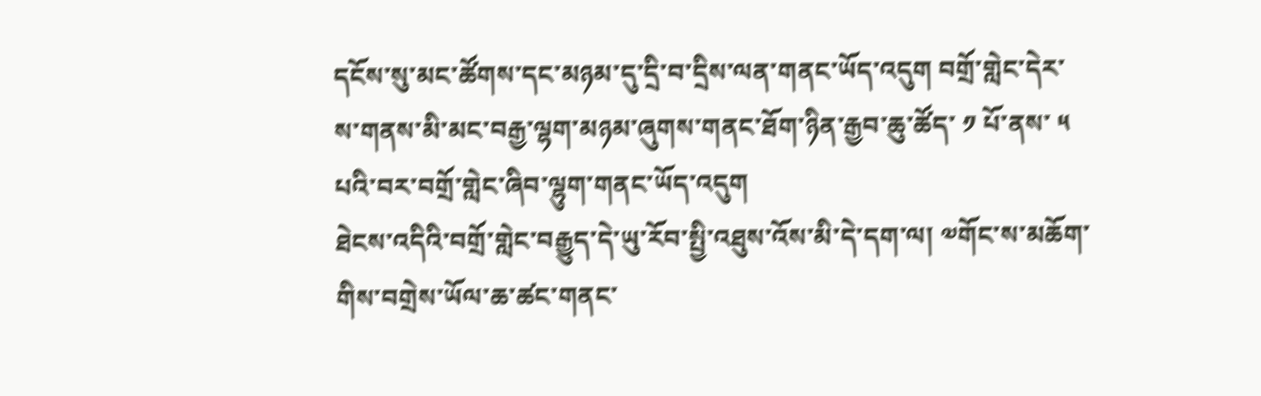དངོས་སུ་མང་ཚོགས་དང་མཉམ་དུ་དྲི་བ་དྲིས་ལན་གནང་ཡོད་འདུག བགྲོ་གླེང་དེར་ས་གནས་མི་མང་བརྒྱ་ལྷག་མཉམ་ཞུགས་གནང་ཐོག་ཉིན་རྒྱབ་ཆུ་ཚོད་ ༡ པོ་ནས་ ༥ པའི་བར་བགྲོ་གླེང་ཞིབ་ལྷུག་གནང་ཡོད་འདུག
ཐེངས་འདིའི་བགྲོ་གླེང་བརྒྱུད་དེ་ཡུ་རོབ་སྤྱི་འཐུས་འོས་མི་དེ་དག་ལ། ༧གོང་ས་མཆོག་གིས་བགྲེས་ཡོལ་ཆ་ཚང་གནང་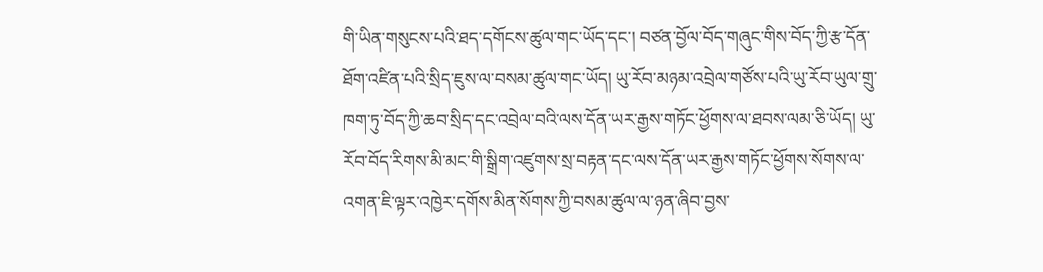གི་ཡིན་གསུངས་པའི་ཐད་དགོངས་ཚུལ་གང་ཡོད་དང་། བཙན་བྱོལ་བོད་གཞུང་གིས་བོད་ཀྱི་རྩ་དོན་ཐོག་འཛིན་པའི་སྲིད་ཇུས་ལ་བསམ་ཚུལ་གང་ཡོད། ཡུ་རོབ་མཉམ་འབྲེལ་གཙོས་པའི་ཡུ་རོབ་ཡུལ་གྲུ་ཁག་ཏུ་བོད་ཀྱི་ཆབ་སྲིད་དང་འབྲེལ་བའི་ལས་དོན་ཡར་རྒྱས་གཏོང་ཕྱོགས་ལ་ཐབས་ལམ་ཅི་ཡོད། ཡུ་རོབ་བོད་རིགས་མི་མང་གི་སྒྲིག་འཛུགས་སྲ་བརྟན་དང་ལས་དོན་ཡར་རྒྱས་གཏོང་ཕྱོགས་སོགས་ལ་འགན་ཇི་ལྟར་འཁྱེར་དགོས་མིན་སོགས་ཀྱི་བསམ་ཚུལ་ལ་ཉན་ཞིབ་བྱས་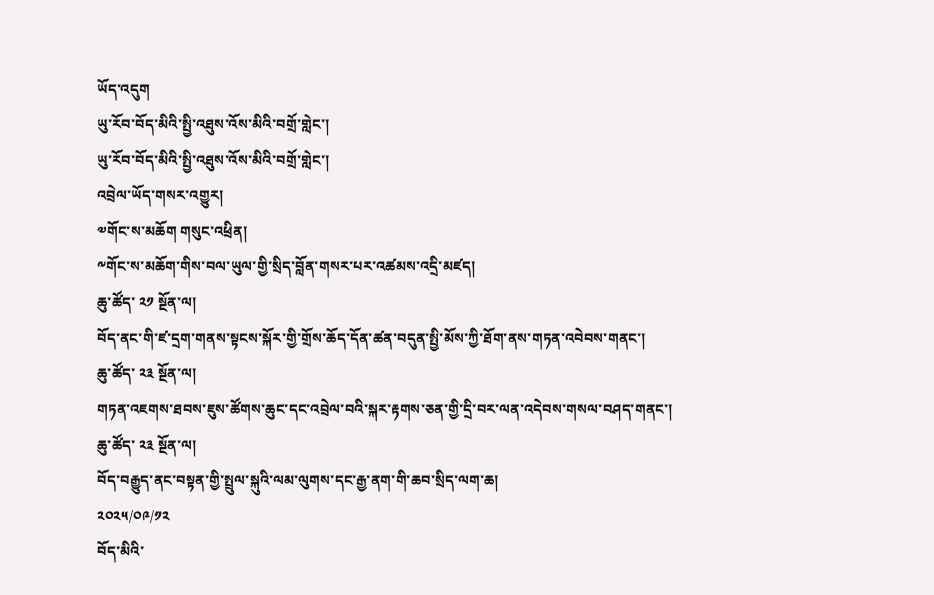ཡོད་འདུག
ཡུ་རོབ་བོད་མིའི་སྤྱི་འཐུས་འོས་མིའི་བགྲོ་གླེང་།
ཡུ་རོབ་བོད་མིའི་སྤྱི་འཐུས་འོས་མིའི་བགྲོ་གླེང་།
འབྲེལ་ཡོད་གསར་འགྱུར།
༧གོང་ས་མཆོག གསུང་འཕྲིན།
༸གོང་ས་མཆོག་གིས་བལ་ཡུལ་གྱི་སྲིད་བློན་གསར་པར་འཚམས་འདྲི་མཛད།
ཆུ་ཚོད་ ༢༡ སྔོན་ལ།
བོད་ནང་གི་ཛ་དྲག་གནས་སྟངས་སྐོར་གྱི་གྲོས་ཆོད་དོན་ཚན་བདུན་སྤྱི་མོས་ཀྱི་ཐོག་ནས་གཏན་འབེབས་གནང་།
ཆུ་ཚོད་ ༢༣ སྔོན་ལ།
གཏན་འཇགས་ཐབས་ཇུས་ཚོགས་ཆུང་དང་འབྲེལ་བའི་སྐར་རྟགས་ཅན་གྱི་དྲི་བར་ལན་འདེབས་གསལ་བཤད་གནང་།
ཆུ་ཚོད་ ༢༣ སྔོན་ལ།
བོད་བརྒྱུད་ནང་བསྟན་གྱི་སྤྲུལ་སྐུའི་ལམ་ལུགས་དང་རྒྱ་ནག་གི་ཆབ་སྲིད་ལག་ཆ།
༢༠༢༥/༠༩/༡༢
བོད་མིའི་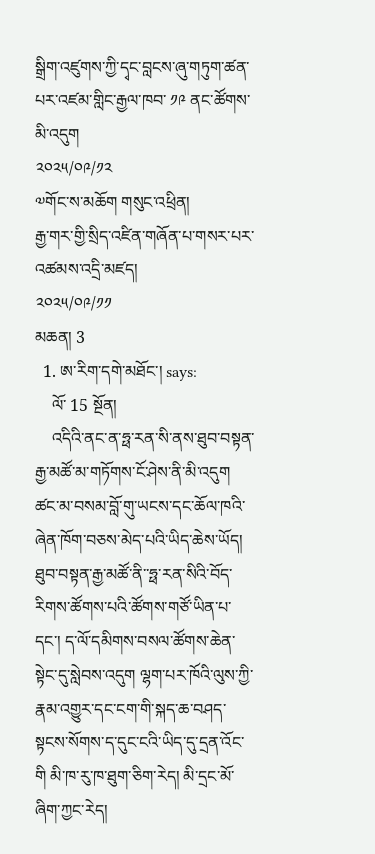སྒྲིག་འཛུགས་ཀྱི་དྭང་བླངས་ཞུ་གཏུག་ཚན་པར་འཛམ་གླིང་རྒྱལ་ཁབ་ ༡༩ ནང་ཚོགས་མི་འདུག
༢༠༢༥/༠༩/༡༢
༧གོང་ས་མཆོག གསུང་འཕྲིན།
རྒྱ་གར་གྱི་སྲིད་འཛིན་གཞོན་པ་གསར་པར་འཚམས་འདྲི་མཛད།
༢༠༢༥/༠༩/༡༡
མཆན། 3
  1. ཨ་རིག་དགེ་མཐོང་། says:
    ལོ་ 15 སྔོན།
    འདིའི་ནང་ན་ཧྥ་རན་སི་ནས་ཐུབ་བསྟན་རྒྱ་མཚོ་མ་གཏོགས་ངོ་ཤེས་ནི་མི་འདུག ཚང་མ་བསམ་བློ་གུ་ཡངས་དང་ཆོལ་ཁའི་ཞེན་ཁོག་བཅས་མེད་པའི་ཡིད་ཆེས་ཡོད། ཐུབ་བསྟན་རྒྱ་མཚོ་ནི་་ཧྥ་རན་སིའི་བོད་རིགས་ཚོགས་པའི་ཚོགས་གཙོ་ཡིན་པ་དང་། ད་ལོ་དམིགས་བསལ་ཚོགས་ཆེན་སྟེང་དུ་སླེབས་འདུག ལྷག་པར་ཁོའི་ལུས་ཀྱི་རྣམ་འགྱུར་དང་ངག་གི་སྐད་ཆ་བཤད་སྟངས་སོགས་ད་དུང་ངའི་ཡིད་དུ་དྲན་འོང་གི མི་ཁ་རུ་ཁ་ཐུག་ཅིག་རེད། མི་དྲང་མོ་ཞིག་ཀྱང་རེད།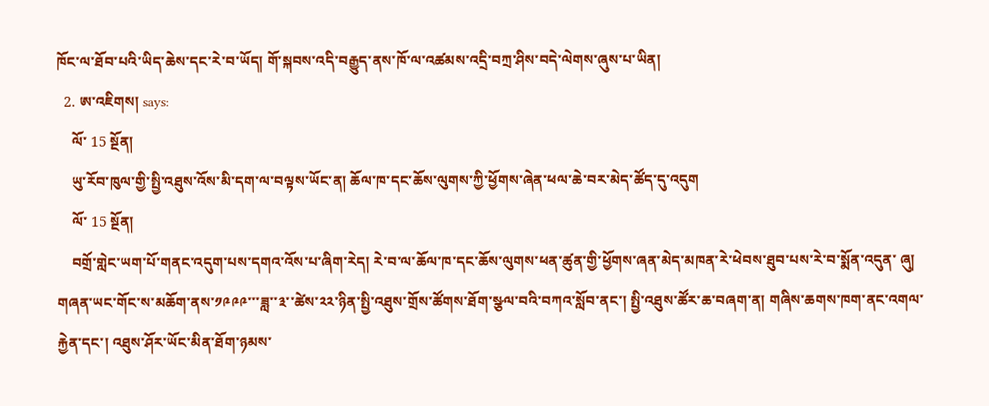ཁོང་ལ་ཐོབ་པའི་ཡིད་ཆེས་དང་རེ་བ་ཡོད། གོ་སྐབས་འདི་བརྒྱུད་ནས་ཁོ་ལ་འཚམས་འདྲི་བཀྲ་ཤིས་བདེ་ལེགས་ཞུས་པ་ཡིན།
  2. ཨ་འཇིགས། says:
    ལོ་ 15 སྔོན།
    ཡུ་རོབ་ཁུལ་གྱི་སྤྱི་འཐུས་འོས་མི་དག་ལ་བལྟས་ཡོང་ན། ཆོལ་ཁ་དང་ཆོས་ལུགས་ཀྱི་ཕྱོགས་ཞེན་ཕལ་ཆེ་བར་མེད་ཚོད་དུ་འདུག
    ལོ་ 15 སྔོན།
    བགྲོ་གླེང་ཡག་པོ་གནང་འདུག་པས་དགའ་འོས་པ་ཞིག་རེད། རེ་བ་ལ་ཆོལ་ཁ་དང་ཆོས་ལུགས་ཕན་ཚུན་གྱི་ཕྱོགས་ཞན་མེད་མཁན་རེ་ཕེབས་ཐུབ་པས་རེ་བ་སྨོན་འདུན་ ཞུ། གཞན་ཡང་གོང་ས་མཆོག་ནས་༡༩༩༩་་་ཟླ་་༣་་ཚེས་༢༢་ཉིན་སྤྱི་འཐུས་གྲོས་ཚོགས་ཐོག་སྩལ་བའི་བཀའ་སློབ་ནང་། སྤྱི་འཐུས་ཚོར་ཆ་བཞག་ན། གཞིས་ཆགས་ཁག་ནང་འགལ་རྐྱེན་དང་། འཐུས་ཤོར་ཡོང་མིན་ཐོག་ཉམས་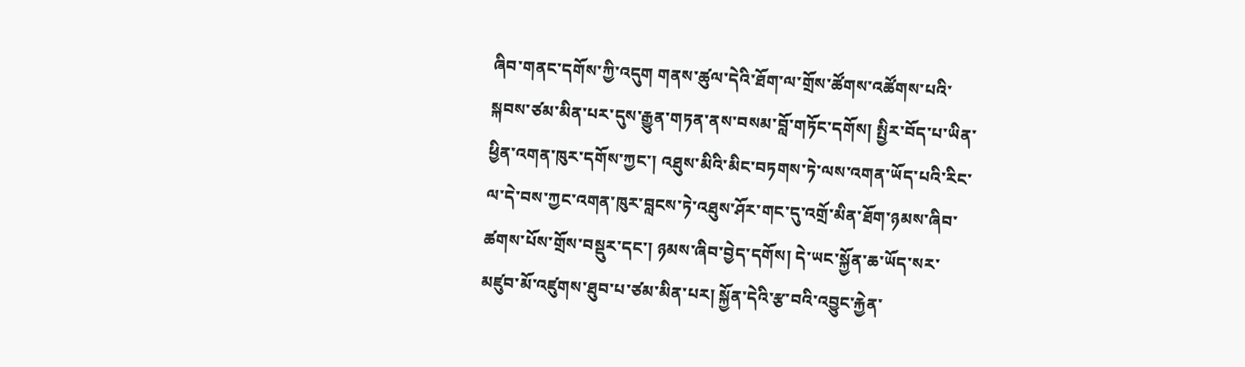ཞིབ་གནང་དགོས་ཀྱི་འདུག གནས་ཚུལ་དེའི་ཐོག་ལ་གྲོས་ཚོགས་འཚོགས་པའི་སྐབས་ཙམ་མིན་པར་དུས་རྒྱུན་གཏན་ནས་བསམ་བློ་གཏོང་དགོས། སྤྱིར་བོད་པ་ཡིན་ཕྱིན་འགན་ཁུར་དགོས་ཀྱང་། འཐུས་མིའི་མིང་བཏགས་ཏེ་ལས་འགན་ཡོད་པའི་རིང་ལ་དེ་བས་ཀྱང་འགན་ཁུར་བླངས་ཏེ་འཐུས་ཤོར་གང་དུ་འགྲོ་མིན་ཐོག་ཉམས་ཞིབ་ཚགས་པོས་གྲོས་བསྡུར་དང་། ཉམས་ཞིབ་བྱེད་དགོས། དེ་ཡང་སྐྱོན་ཆ་ཡོད་སར་མཛུབ་མོ་འཛུགས་ཐུབ་པ་ཙམ་མིན་པར། སྐྱོན་དེའི་རྩ་བའི་འབྱུང་རྐྱེན་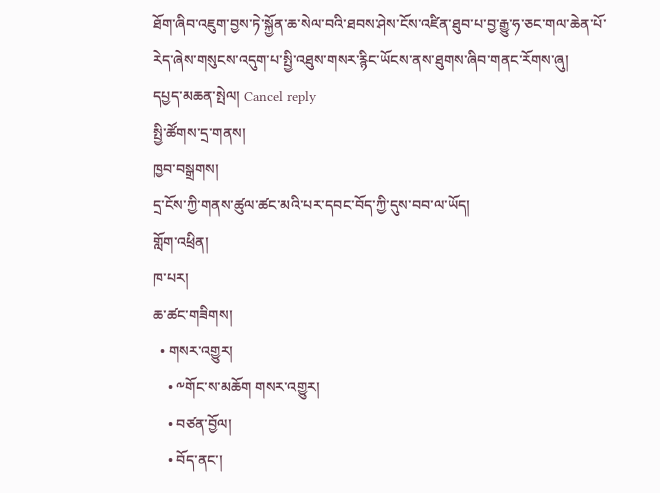ཐོག་ཞིབ་འཇུག་བྱས་ཏེ་སྐྱོན་ཆ་སེལ་བའི་ཐབས་ཤེས་ངོས་འཛིན་ཐུབ་པ་བྱ་རྒྱུ་ཧ་ཅང་གལ་ཆེན་པོ་རེད་ཞེས་གསུངས་འདུག་པ་སྤྱི་འཐུས་གསར་རྙིང་ཡོངས་ནས་ཐུགས་ཞིབ་གནང་རོགས་ཞུ།
དཔྱད་མཆན་སྤེལ། Cancel reply
སྤྱི་ཚོགས་དྲ་གནས།
ཁྱབ་བསྒྲགས།
དྲ་ངོས་ཀྱི་གནས་ཚུལ་ཚང་མའི་པར་དབང་བོད་ཀྱི་དུས་བབ་ལ་ཡོད།
གློག་འཕྲིན།
ཁ་པར།
ཆ་ཚང་གཟིགས།
  • གསར་འགྱུར།
    • ༸གོང་ས་མཆོག གསར་འགྱུར།
    • བཙན་བྱོལ།
    • བོད་ནང་།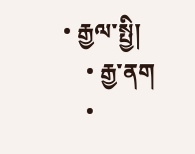• རྒྱལ་སྤྱི།
    • རྒྱ་ནག
    •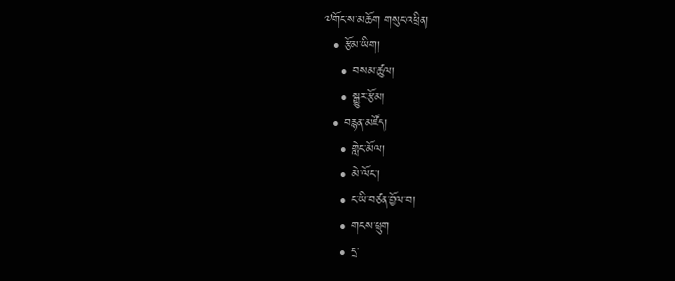༧གོང་ས་མཆོག གསུང་འཕྲིན།
  • རྩོམ་ཡིག།
    • བསམ་ཚུལ།
    • སྒྱུར་རྩོམ།
  • བརྙན་མཛོད།
    • གླེང་མོལ།
    • མེ་ལོང་།
    • ང་ཡི་བཙན་བྱོལ་བ།
    • གངས་ཕྲུག
    • དྲ་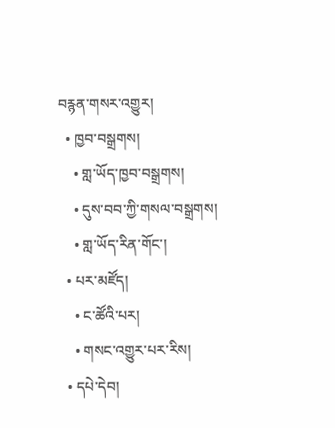བརྙན་གསར་འགྱུར།
  • ཁྱབ་བསྒྲགས།
    • གླ་ཡོད་ཁྱབ་བསྒྲགས།
    • དུས་བབ་ཀྱི་གསལ་བསྒྲགས།
    • གླ་ཡོད་རིན་གོང་།
  • པར་མཛོད།
    • ང་ཚོའི་པར།
    • གསང་འགྱུར་པར་རིས།
  • དཔེ་དེབ།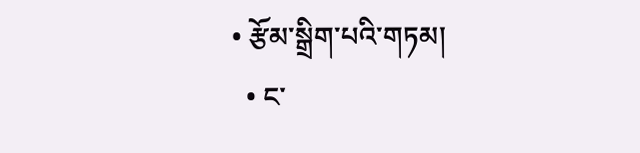• རྩོམ་སྒྲིག་པའི་གཏམ།
  • ང་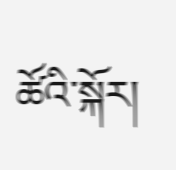ཚོའི་སྐོར།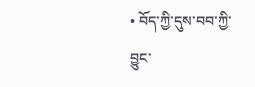• བོད་ཀྱི་དུས་བབ་ཀྱི་བྱུང་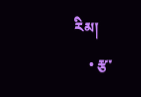རིམ།
    • རྩ་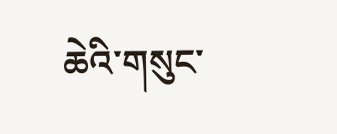ཆེའི་གསུང་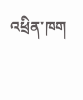འཕྲིན་ཁག